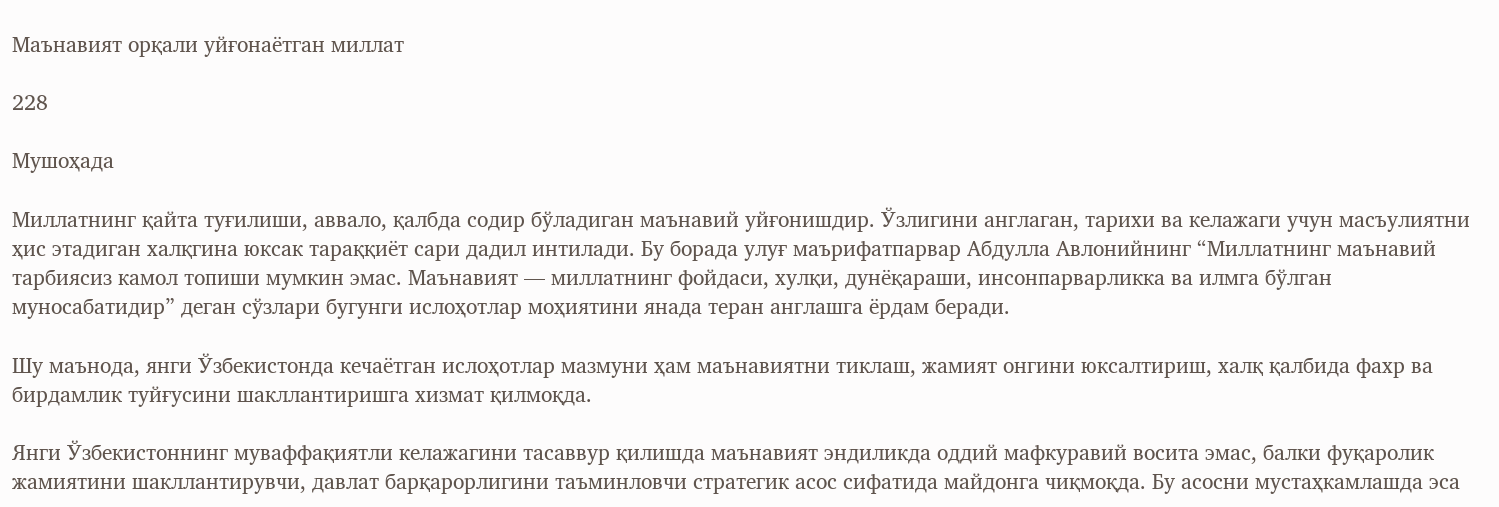Маънавият орқали уйғонаётган миллат

228

Мушоҳада

Миллатнинг қайта туғилиши, аввало, қалбда содир бўладиган маънавий уйғонишдир. Ўзлигини англаган, тарихи ва келажаги учун масъулиятни ҳис этадиган халқгина юксак тараққиёт сари дадил интилади. Бу борада улуғ маърифатпарвар Абдулла Авлонийнинг “Миллатнинг маънавий тарбиясиз камол топиши мумкин эмас. Маънавият — миллатнинг фойдаси, хулқи, дунёқараши, инсонпарварликка ва илмга бўлган муносабатидир” деган сўзлари бугунги ислоҳотлар моҳиятини янада теран англашга ёрдам беради.

Шу маънода, янги Ўзбекистонда кечаётган ислоҳотлар мазмуни ҳам маънавиятни тиклаш, жамият онгини юксалтириш, халқ қалбида фахр ва бирдамлик туйғусини шакллантиришга хизмат қилмоқда.

Янги Ўзбекистоннинг муваффақиятли келажагини тасаввур қилишда маънавият эндиликда оддий мафкуравий восита эмас, балки фуқаролик жамиятини шакллантирувчи, давлат барқарорлигини таъминловчи стратегик асос сифатида майдонга чиқмоқда. Бу асосни мустаҳкамлашда эса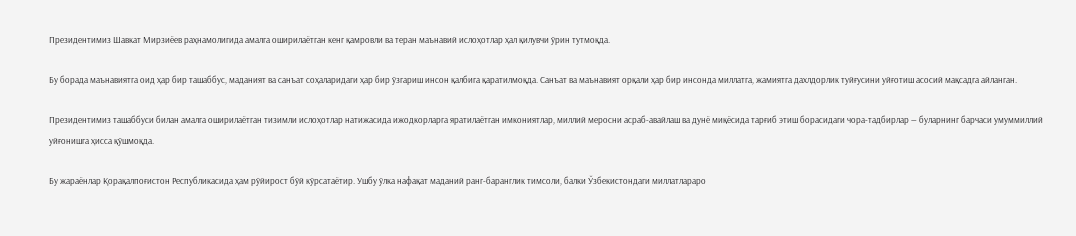Президентимиз Шавкат Мирзиёев раҳнамолигида амалга оширилаётган кенг қамровли ва теран маънавий ислоҳотлар ҳал қилувчи ўрин тутмоқда.

Бу борада маънавиятга оид ҳар бир ташаббус, маданият ва санъат соҳаларидаги ҳар бир ўзгариш инсон қалбига қаратилмоқда. Санъат ва маънавият орқали ҳар бир инсонда миллатга, жамиятга дахлдорлик туйғусини уйғотиш асосий мақсадга айланган.

Президентимиз ташаббуси билан амалга оширилаётган тизимли ислоҳотлар натижасида ижодкорларга яратилаётган имкониятлар, миллий меросни асраб-авайлаш ва дунё миқёсида тарғиб этиш борасидаги чора-тадбирлар — буларнинг барчаси умуммиллий уйғонишга ҳисса қўшмоқда.

Бу жараёнлар Қорақалпоғистон Республикасида ҳам рўйирост бўй кўрсатаётир. Ушбу ўлка нафақат маданий ранг-баранглик тимсоли, балки Ўзбекистондаги миллатлараро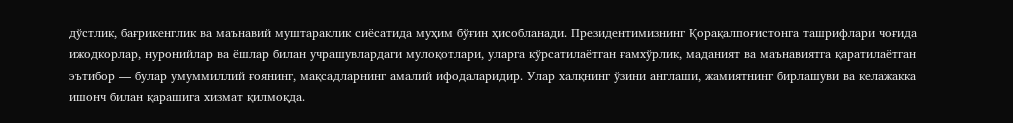дўстлик, бағрикенглик ва маънавий муштараклик сиёсатида муҳим бўғин ҳисобланади. Президентимизнинг Қорақалпоғистонга ташрифлари чоғида ижодкорлар, нуронийлар ва ёшлар билан учрашувлардаги мулоқотлари, уларга кўрсатилаётган ғамхўрлик, маданият ва маънавиятга қаратилаётган эътибор — булар умуммиллий ғоянинг, мақсадларнинг амалий ифодаларидир. Улар халқнинг ўзини англаши, жамиятнинг бирлашуви ва келажакка ишонч билан қарашига хизмат қилмоқда.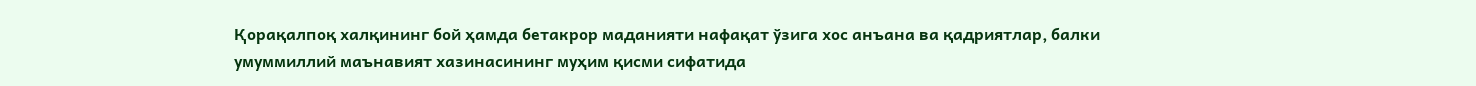Қорақалпоқ халқининг бой ҳамда бетакрор маданияти нафақат ўзига хос анъана ва қадриятлар, балки умуммиллий маънавият хазинасининг муҳим қисми сифатида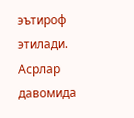эътироф этилади. Асрлар давомида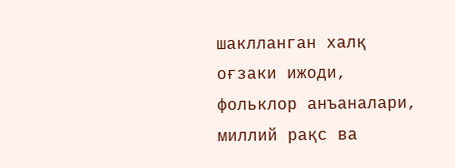шаклланган халқ оғзаки ижоди, фольклор анъаналари, миллий рақс ва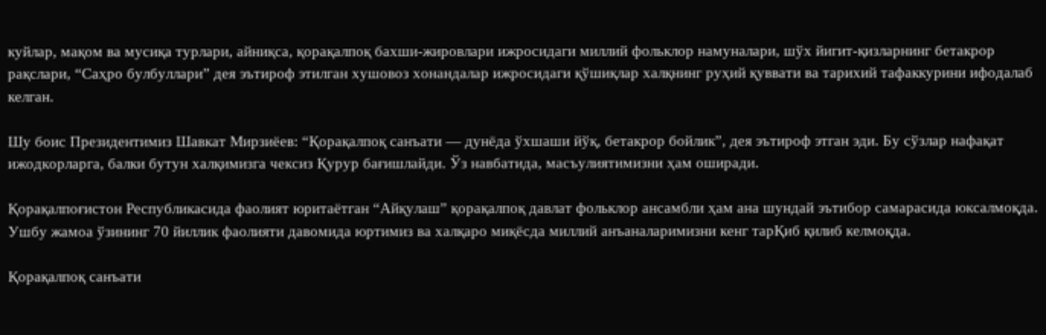куйлар, мақом ва мусиқа турлари, айниқса, қорақалпоқ бахши-жировлари ижросидаги миллий фольклор намуналари, шўх йигит-қизларнинг бетакрор рақслари, “Саҳро булбуллари” дея эътироф этилган хушовоз хонандалар ижросидаги қўшиқлар халқнинг руҳий қуввати ва тарихий тафаккурини ифодалаб келган.

Шу боис Президентимиз Шавкат Мирзиёев: “Қорақалпоқ санъати — дунёда ўхшаши йўқ, бетакрор бойлик”, дея эътироф этган эди. Бу сўзлар нафақат ижодкорларга, балки бутун халқимизга чексиз Қурур бағишлайди. Ўз навбатида, масъулиятимизни ҳам оширади.

Қорақалпоғистон Республикасида фаолият юритаётган “Айқулаш” қорақалпоқ давлат фольклор ансамбли ҳам ана шундай эътибор самарасида юксалмоқда. Ушбу жамоа ўзининг 70 йиллик фаолияти давомида юртимиз ва халқаро миқёсда миллий анъаналаримизни кенг тарҚиб қилиб келмоқда.

Қорақалпоқ санъати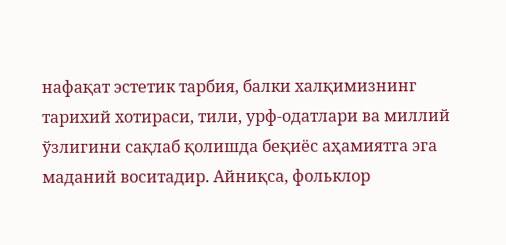нафақат эстетик тарбия, балки халқимизнинг тарихий хотираси, тили, урф-одатлари ва миллий ўзлигини сақлаб қолишда беқиёс аҳамиятга эга маданий воситадир. Айниқса, фольклор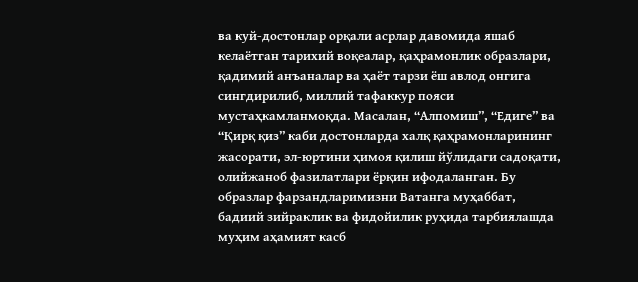ва куй-достонлар орқали асрлар давомида яшаб келаётган тарихий воқеалар, қаҳрамонлик образлари, қадимий анъаналар ва ҳаёт тарзи ёш авлод онгига сингдирилиб, миллий тафаккур пояси мустаҳкамланмоқда. Масалан, “Алпомиш”, “Едиге” ва “Қирқ қиз” каби достонларда халқ қаҳрамонларининг жасорати, эл-юртини ҳимоя қилиш йўлидаги садоқати, олийжаноб фазилатлари ёрқин ифодаланган. Бу образлар фарзандларимизни Ватанга муҳаббат, бадиий зийраклик ва фидойилик руҳида тарбиялашда муҳим аҳамият касб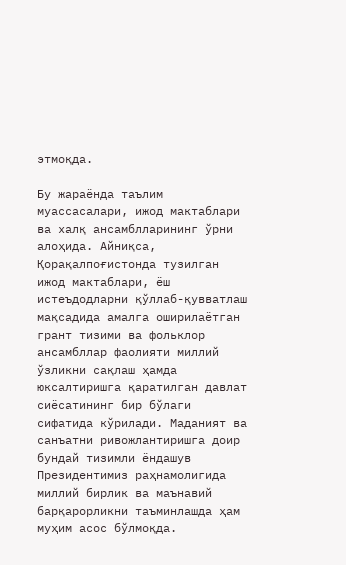этмоқда.

Бу жараёнда таълим муассасалари, ижод мактаблари ва халқ ансамблларининг ўрни алоҳида. Айниқса, Қорақалпоғистонда тузилган ижод мактаблари, ёш истеъдодларни қўллаб-қувватлаш мақсадида амалга оширилаётган грант тизими ва фольклор ансамбллар фаолияти миллий ўзликни сақлаш ҳамда юксалтиришга қаратилган давлат сиёсатининг бир бўлаги сифатида кўрилади. Маданият ва санъатни ривожлантиришга доир бундай тизимли ёндашув Президентимиз раҳнамолигида миллий бирлик ва маънавий барқарорликни таъминлашда ҳам муҳим асос бўлмоқда.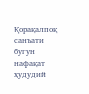Қорақалпоқ санъати бугун нафақат ҳудудий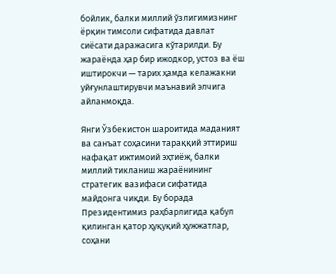бойлик, балки миллий ўзлигимизнинг ёрқин тимсоли сифатида давлат сиёсати даражасига кўтарилди. Бу жараёнда ҳар бир ижодкор, устоз ва ёш иштирокчи — тарих ҳамда келажакни уйғунлаштирувчи маънавий элчига айланмоқда.

Янги Ўзбекистон шароитида маданият ва санъат соҳасини тараққий эттириш нафақат ижтимоий эҳтиёж, балки миллий тикланиш жараёнининг стратегик вазифаси сифатида майдонга чиқди. Бу борада Президентимиз раҳбарлигида қабул қилинган қатор ҳуқуқий ҳужжатлар, соҳани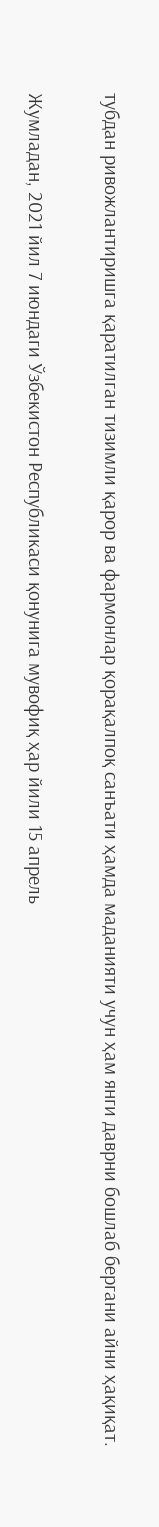тубдан ривожлантиришга қаратилган тизимли қарор ва фармонлар қорақалпоқ санъати ҳамда маданияти учун ҳам янги даврни бошлаб бергани айни ҳақиқат.

Жумладан, 2021 йил 7 июндаги Ўзбекистон Республикаси қонунига мувофиқ ҳар йили 15 апрель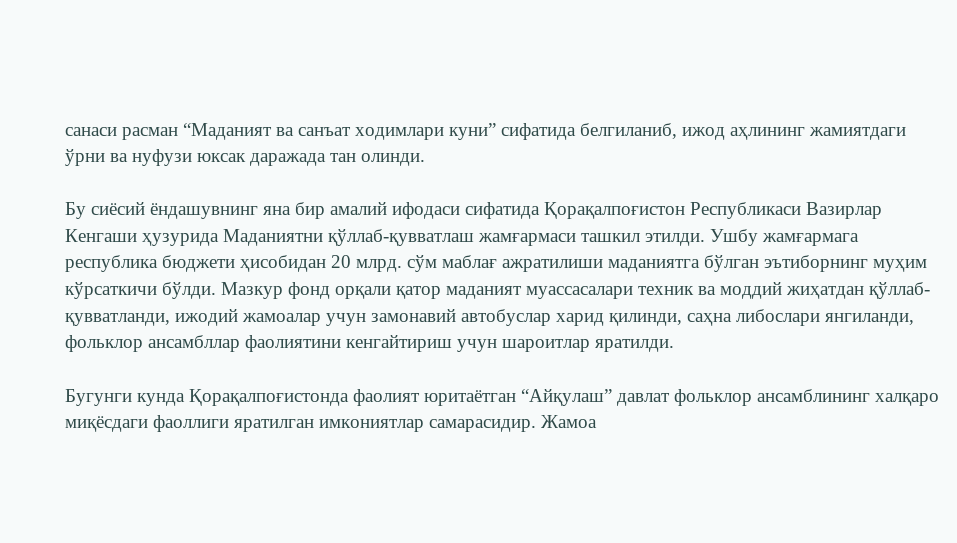санаси расман “Маданият ва санъат ходимлари куни” сифатида белгиланиб, ижод аҳлининг жамиятдаги ўрни ва нуфузи юксак даражада тан олинди.

Бу сиёсий ёндашувнинг яна бир амалий ифодаси сифатида Қорақалпоғистон Республикаси Вазирлар Кенгаши ҳузурида Маданиятни қўллаб-қувватлаш жамғармаси ташкил этилди. Ушбу жамғармага республика бюджети ҳисобидан 20 млрд. сўм маблағ ажратилиши маданиятга бўлган эътиборнинг муҳим кўрсаткичи бўлди. Мазкур фонд орқали қатор маданият муассасалари техник ва моддий жиҳатдан қўллаб-қувватланди, ижодий жамоалар учун замонавий автобуслар харид қилинди, саҳна либослари янгиланди, фольклор ансамбллар фаолиятини кенгайтириш учун шароитлар яратилди.

Бугунги кунда Қорақалпоғистонда фаолият юритаётган “Айқулаш” давлат фольклор ансамблининг халқаро миқёсдаги фаоллиги яратилган имкониятлар самарасидир. Жамоа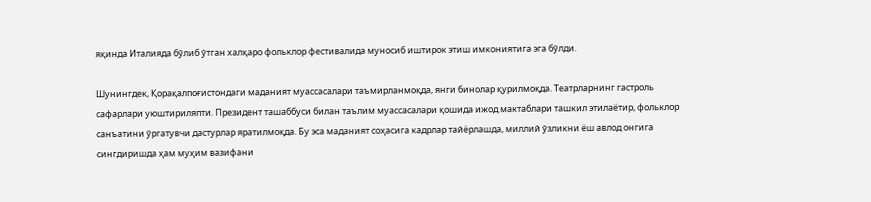яқинда Италияда бўлиб ўтган халқаро фольклор фестивалида муносиб иштирок этиш имкониятига эга бўлди.

Шунингдек, Қорақалпоғистондаги маданият муассасалари таъмирланмоқда, янги бинолар қурилмоқда. Театрларнинг гастроль сафарлари уюштириляпти. Президент ташаббуси билан таълим муассасалари қошида ижод мактаблари ташкил этилаётир, фольклор санъатини ўргатувчи дастурлар яратилмоқда. Бу эса маданият соҳасига кадрлар тайёрлашда, миллий ўзликни ёш авлод онгига сингдиришда ҳам муҳим вазифани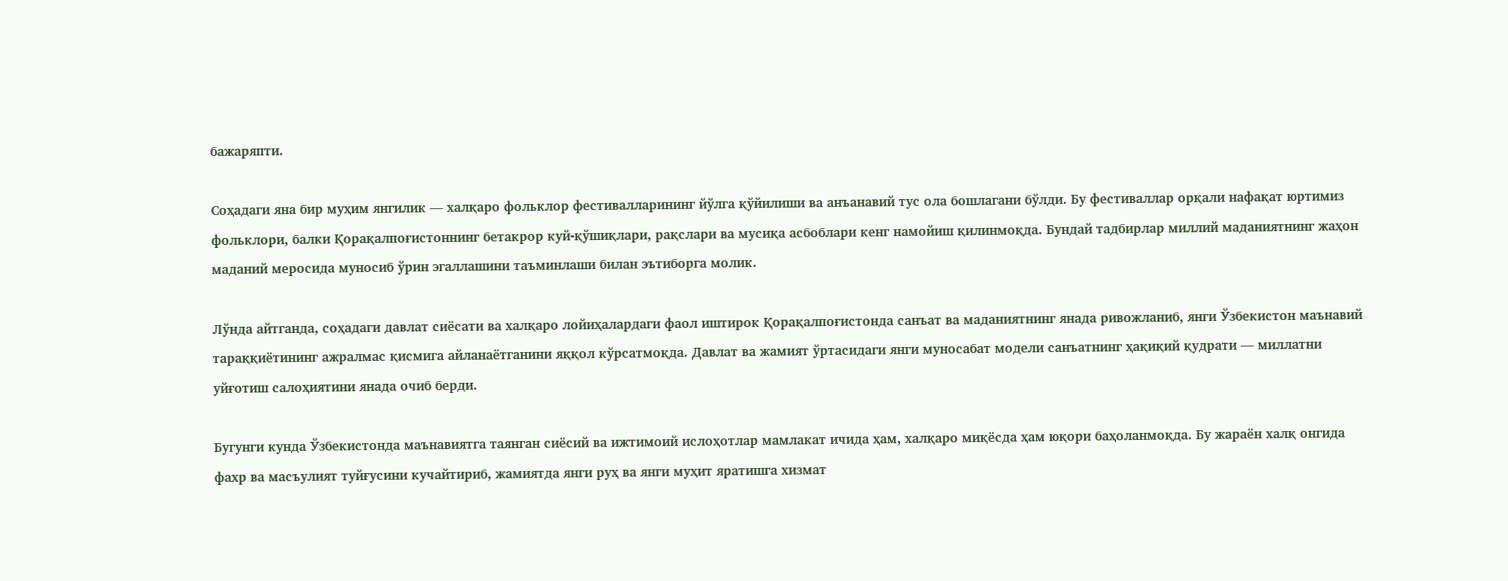бажаряпти.

Соҳадаги яна бир муҳим янгилик — халқаро фольклор фестивалларининг йўлга қўйилиши ва анъанавий тус ола бошлагани бўлди. Бу фестиваллар орқали нафақат юртимиз фольклори, балки Қорақалпоғистоннинг бетакрор куй-қўшиқлари, рақслари ва мусиқа асбоблари кенг намойиш қилинмоқда. Бундай тадбирлар миллий маданиятнинг жаҳон маданий меросида муносиб ўрин эгаллашини таъминлаши билан эътиборга молик.

Лўнда айтганда, соҳадаги давлат сиёсати ва халқаро лойиҳалардаги фаол иштирок Қорақалпоғистонда санъат ва маданиятнинг янада ривожланиб, янги Ўзбекистон маънавий тараққиётининг ажралмас қисмига айланаётганини яққол кўрсатмоқда. Давлат ва жамият ўртасидаги янги муносабат модели санъатнинг ҳақиқий қудрати — миллатни уйғотиш салоҳиятини янада очиб берди.

Бугунги кунда Ўзбекистонда маънавиятга таянган сиёсий ва ижтимоий ислоҳотлар мамлакат ичида ҳам, халқаро миқёсда ҳам юқори баҳоланмоқда. Бу жараён халқ онгида фахр ва масъулият туйғусини кучайтириб, жамиятда янги руҳ ва янги муҳит яратишга хизмат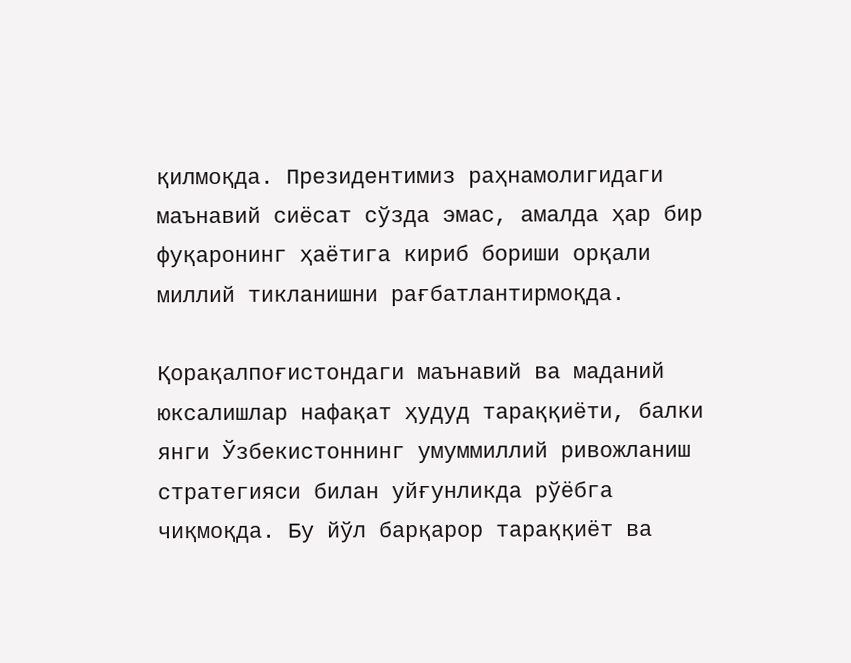қилмоқда. Президентимиз раҳнамолигидаги маънавий сиёсат сўзда эмас, амалда ҳар бир фуқаронинг ҳаётига кириб бориши орқали миллий тикланишни рағбатлантирмоқда.

Қорақалпоғистондаги маънавий ва маданий юксалишлар нафақат ҳудуд тараққиёти, балки янги Ўзбекистоннинг умуммиллий ривожланиш стратегияси билан уйғунликда рўёбга чиқмоқда. Бу йўл барқарор тараққиёт ва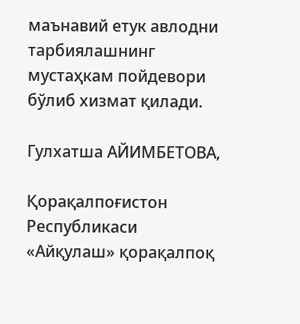маънавий етук авлодни тарбиялашнинг мустаҳкам пойдевори бўлиб хизмат қилади.

Гулхатша АЙИМБЕТОВА,

Қорақалпоғистон Республикаси
«Айқулаш» қорақалпоқ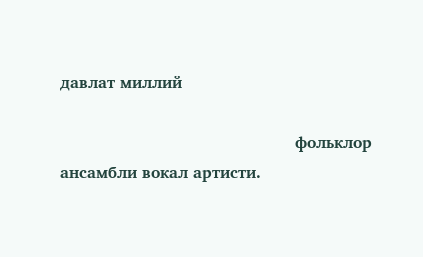давлат миллий

                                               фольклор ансамбли вокал артисти.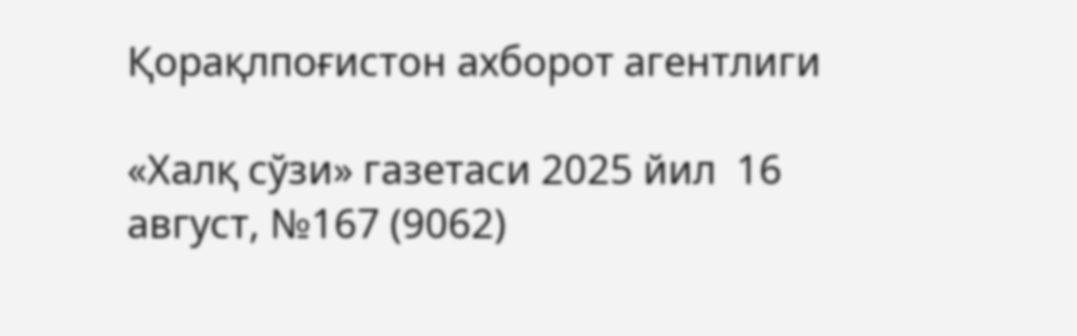Қорақлпоғистон ахборот агентлиги

«Халқ сўзи» газетаси 2025 йил  16 август, №167 (9062)